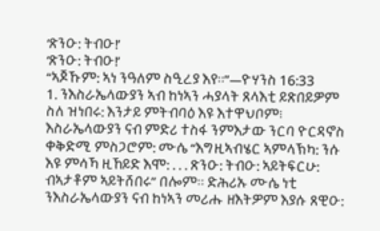‘ጽንዑ: ትብዑ!’
‘ጽንዑ: ትብዑ!’
“ኣጆኹም: ኣነ ንዓለም ስዒረያ እየ።”—ዮሃንስ 16:33
1. ንእስራኤላውያን ኣብ ከነኣን ሓያላት ጸላእቲ ይጽበይዎም ስለ ዝነበሩ: እንታይ ምትብባዕ እዩ እተዋህቦም፧
እስራኤላውያን ናብ ምድሪ ተስፋ ንምእታው ንርባ ዮርዳኖስ ቀቅድሚ ምስጋሮም: ሙሴ “እግዚኣብሄር ኣምላኽካ: ንሱ እዩ ምሳኻ ዚኸይድ እሞ: . . . ጽንዑ: ትብዑ: ኣይትፍርሁ: ብኣታቶም ኣይትሸበሩ” በሎም። ድሕሪኡ ሙሴ ነቲ ንእስራኤላውያን ናብ ከነኣን መሪሑ ዘእትዎም እያሱ ጸዊዑ: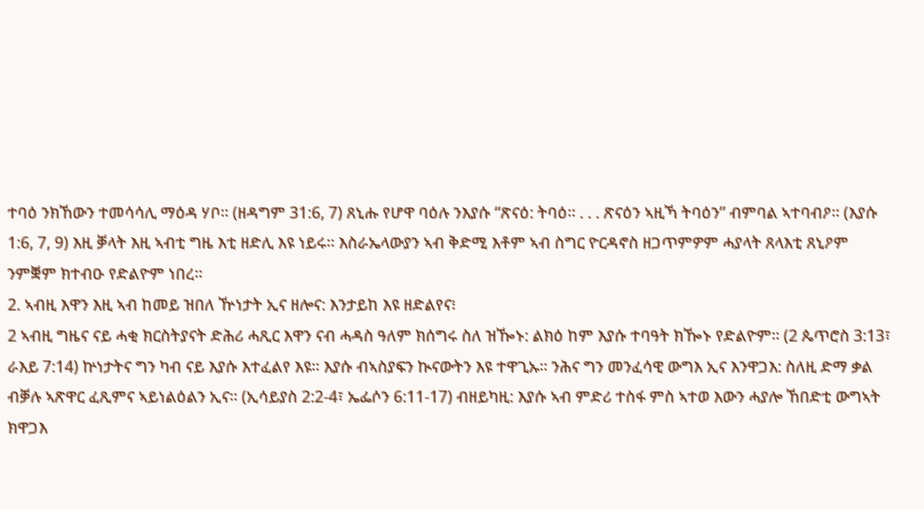ተባዕ ንክኸውን ተመሳሳሊ ማዕዳ ሃቦ። (ዘዳግም 31:6, 7) ጸኒሑ የሆዋ ባዕሉ ንእያሱ “ጽናዕ: ትባዕ። . . . ጽናዕን ኣዚኻ ትባዕን” ብምባል ኣተባብዖ። (እያሱ 1:6, 7, 9) እዚ ቓላት እዚ ኣብቲ ግዜ እቲ ዘድሊ እዩ ነይሩ። እስራኤላውያን ኣብ ቅድሚ እቶም ኣብ ስግር ዮርዳኖስ ዘጋጥምዎም ሓያላት ጸላእቲ ጸኒዖም ንምቛም ክተብዑ የድልዮም ነበረ።
2. ኣብዚ እዋን እዚ ኣብ ከመይ ዝበለ ዅነታት ኢና ዘሎና: እንታይከ እዩ ዘድልየና፧
2 ኣብዚ ግዜና ናይ ሓቂ ክርስትያናት ድሕሪ ሓጺር እዋን ናብ ሓዳስ ዓለም ክሰግሩ ስለ ዝዀኑ: ልክዕ ከም እያሱ ተባዓት ክዀኑ የድልዮም። (2 ጴጥሮስ 3:13፣ ራእይ 7:14) ኵነታትና ግን ካብ ናይ እያሱ እተፈልየ እዩ። እያሱ ብኣስያፍን ኲናውትን እዩ ተዋጊኡ። ንሕና ግን መንፈሳዊ ውግእ ኢና እንዋጋእ: ስለዚ ድማ ቃል ብቓሉ ኣጽዋር ፈጺምና ኣይነልዕልን ኢና። (ኢሳይያስ 2:2-4፣ ኤፌሶን 6:11-17) ብዘይካዚ: እያሱ ኣብ ምድሪ ተስፋ ምስ ኣተወ እውን ሓያሎ ኸበድቲ ውግኣት ክዋጋእ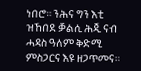ነበሮ። ንሕና ግን እቲ ዝኸበደ ቓልሲ ሕጂ ናብ ሓዳስ ዓለም ቅድሚ ምስጋርና እዩ ዘጋጥመና።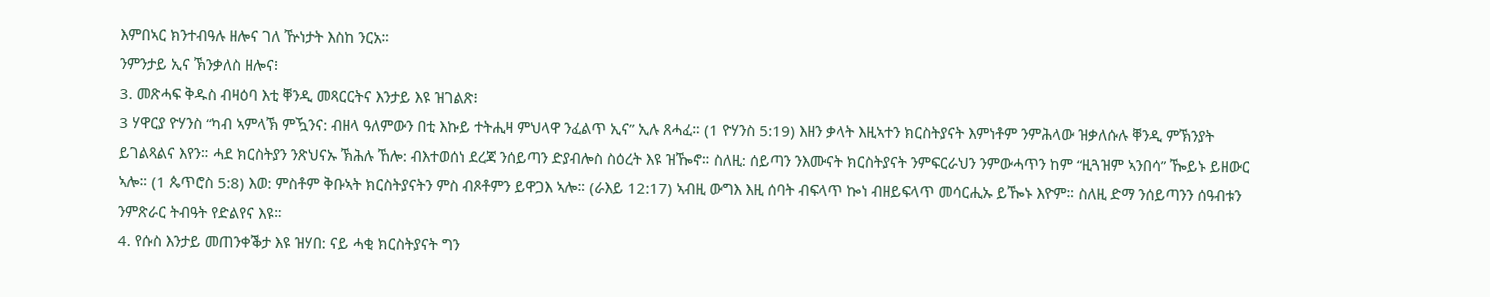እምበኣር ክንተብዓሉ ዘሎና ገለ ዅነታት እስከ ንርአ።
ንምንታይ ኢና ኽንቃለስ ዘሎና፧
3. መጽሓፍ ቅዱስ ብዛዕባ እቲ ቐንዲ መጻርርትና እንታይ እዩ ዝገልጽ፧
3 ሃዋርያ ዮሃንስ “ካብ ኣምላኽ ምዃንና: ብዘላ ዓለምውን በቲ እኩይ ተትሒዛ ምህላዋ ንፈልጥ ኢና” ኢሉ ጸሓፈ። (1 ዮሃንስ 5:19) እዘን ቃላት እዚኣተን ክርስትያናት እምነቶም ንምሕላው ዝቃለሱሉ ቐንዲ ምኽንያት ይገልጻልና እየን። ሓደ ክርስትያን ንጽህናኡ ኽሕሉ ኸሎ: ብእተወሰነ ደረጃ ንሰይጣን ድያብሎስ ስዕረት እዩ ዝዀኖ። ስለዚ: ሰይጣን ንእሙናት ክርስትያናት ንምፍርራህን ንምውሓጥን ከም “ዚጓዝም ኣንበሳ” ዀይኑ ይዘውር ኣሎ። (1 ጴጥሮስ 5:8) እወ: ምስቶም ቅቡኣት ክርስትያናትን ምስ ብጾቶምን ይዋጋእ ኣሎ። (ራእይ 12:17) ኣብዚ ውግእ እዚ ሰባት ብፍላጥ ኰነ ብዘይፍላጥ መሳርሒኡ ይዀኑ እዮም። ስለዚ ድማ ንሰይጣንን ሰዓብቱን ንምጽራር ትብዓት የድልየና እዩ።
4. የሱስ እንታይ መጠንቀቕታ እዩ ዝሃበ: ናይ ሓቂ ክርስትያናት ግን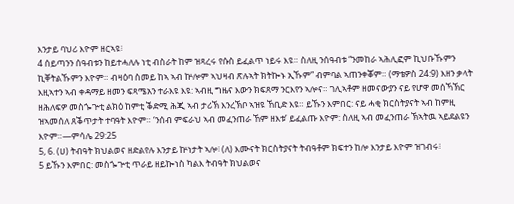እንታይ ባህሪ እዮም ዘርኣዩ፧
4 ሰይጣንን ሰዓብቱን ከይተሓለሉ ነቲ ብስራት ከም ዝጻረሩ የሱስ ይፈልጥ ነይሩ እዩ። ስለዚ ንሰዓብቱ “ንመከራ ኣሕሊፎም ኪህቡኹምን ኪቐትልኹምን እዮም። ብዛዕባ ስመይ ከኣ ኣብ ኵሎም ኣህዛብ ጽሉኣት ክትኰኑ ኢኹም” ብምባል ኣጠንቀቖም። (ማቴዎስ 24:9) እዘን ቃላት እዚኣተን ኣብ ቀዳማይ ዘመን ፍጻሜአን ተራእዩ እዩ: ኣብዚ ግዜና እውን ክፍጸማ ንርእየን ኣሎና። ገሊኣቶም ዘመናውያን ናይ የሆዋ መሰኻኽር ዘሕለፍዎ መስጐጕቲ ልክዕ ከምቲ ቕድሚ ሕጂ ኣብ ታሪኽ እንረኽቦ ኣዝዩ ኸቢድ እዩ። ይኹን እምበር: ናይ ሓቂ ክርስትያናት ኣብ ከምዚ ዝኣመሰለ ጸቕጥታት ተባዓት እዮም። ‘ንሰብ ምፍራህ ኣብ መፈንጠራ ኸም ዘእቱ’ ይፈልጡ እዮም: ስለዚ ኣብ መፈንጠራ ኽኣትዉ ኣይደልዩን እዮም።—ምሳሌ 29:25
5, 6. (ሀ) ትብዓት ክህልወና ዘድልየሉ እንታይ ኵነታት ኣሎ፧ (ለ) እሙናት ክርስትያናት ትብዓቶም ክፍተን ከሎ እንታይ እዮም ዝገብሩ፧
5 ይኹን እምበር: መስጐጕቲ ጥራይ ዘይኰነስ ካልእ ትብዓት ክህልወና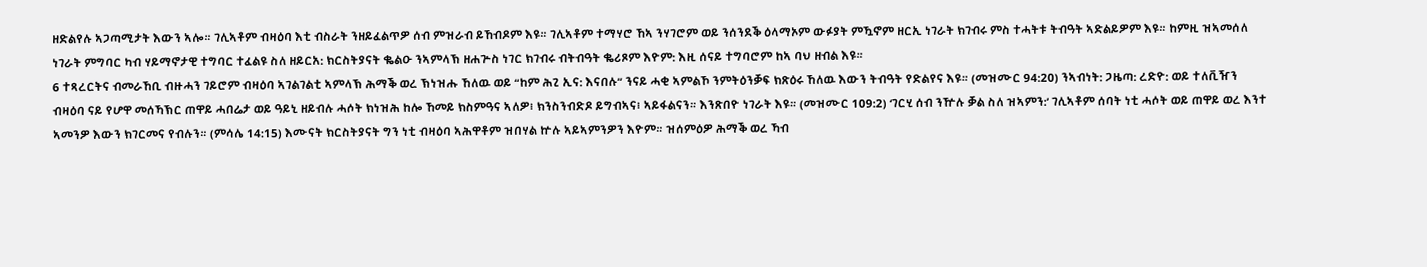ዘድልየሉ ኣጋጣሚታት እውን ኣሎ። ገሊኣቶም ብዛዕባ እቲ ብስራት ንዘይፈልጥዎ ሰብ ምዝራብ ይኸብዶም እዩ። ገሊኣቶም ተማሃሮ ኸኣ ንሃገሮም ወይ ንሰንደቕ ዕላማኦም ውፉያት ምዃኖም ዘርኢ ነገራት ክገብሩ ምስ ተሓትቱ ትብዓት ኣድልይዎም እዩ። ከምዚ ዝኣመሰለ ነገራት ምግባር ካብ ሃይማኖታዊ ተግባር ተፈልዩ ስለ ዘይርአ: ክርስትያናት ቈልዑ ንኣምላኽ ዘሐጕስ ነገር ክገብሩ ብትብዓት ቈሪጾም እዮም: እዚ ሰናይ ተግባሮም ከኣ ባህ ዘብል እዩ።
6 ተጻረርትና ብመራኸቢ ብዙሓን ገይሮም ብዛዕባ ኣገልገልቲ ኣምላኽ ሕማቕ ወረ ኽነዝሑ ኸለዉ ወይ “ከም ሕጊ ኢና: እናበሉ” ንናይ ሓቂ ኣምልኾ ንምትዕንቓፍ ክጽዕሩ ኸለዉ እውን ትብዓት የድልየና እዩ። (መዝሙር 94:20) ንኣብነት: ጋዜጣ: ረድዮ: ወይ ተለቪዥን ብዛዕባ ናይ የሆዋ መሰኻኽር ጠዋይ ሓበሬታ ወይ ዓይኒ ዘይብሉ ሓሶት ክነዝሕ ከሎ ኸመይ ክስምዓና ኣለዎ፧ ክንስንብድዶ ይግብኣና፧ ኣይፋልናን። እንጽበዮ ነገራት እዩ። (መዝሙር 109:2) ‘ገርሂ ሰብ ንዅሉ ቓል ስለ ዝኣምን:’ ገሊኣቶም ሰባት ነቲ ሓሶት ወይ ጠዋይ ወረ እንተ ኣመንዎ እውን ክገርመና የብሉን። (ምሳሌ 14:15) እሙናት ክርስትያናት ግን ነቲ ብዛዕባ ኣሕዋቶም ዝበሃል ኵሉ ኣይኣምንዎን እዮም። ዝሰምዕዎ ሕማቕ ወረ ኻብ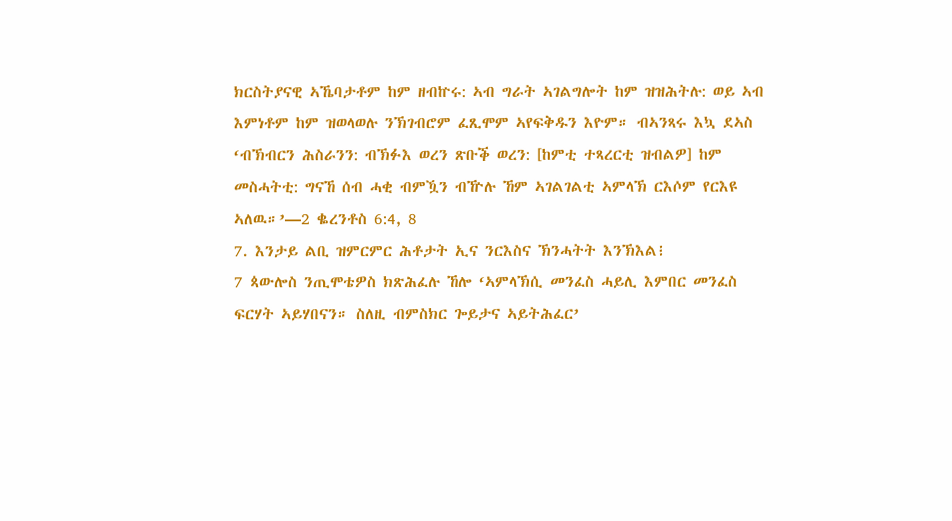ክርስትያናዊ ኣኼባታቶም ከም ዘብኵሩ: ኣብ ግራት ኣገልግሎት ከም ዝዝሕትሉ: ወይ ኣብ እምነቶም ከም ዝወላወሉ ንኽገብሮም ፈጺሞም ኣየፍቅዱን እዮም። ብኣንጻሩ እኳ ደኣስ ‘ብኽብርን ሕስራንን: ብኽፉእ ወረን ጽቡቕ ወረን: [ከምቲ ተጻረርቲ ዝብልዎ] ከም መስሓትቲ: ግናኸ ሰብ ሓቂ ብምዃን ብዅሉ ኸም ኣገልገልቲ ኣምላኽ ርእሶም የርእዩ ኣለዉ።’—2 ቈረንቶስ 6:4, 8
7. እንታይ ልቢ ዝምርምር ሕቶታት ኢና ንርእስና ኽንሓትት እንኽእል፧
7 ጳውሎስ ንጢሞቴዎስ ክጽሕፈሉ ኸሎ ‘ኣምላኽሲ መንፈስ ሓይሊ እምበር መንፈስ ፍርሃት ኣይሃበናን። ስለዚ ብምስክር ጐይታና ኣይትሕፈር’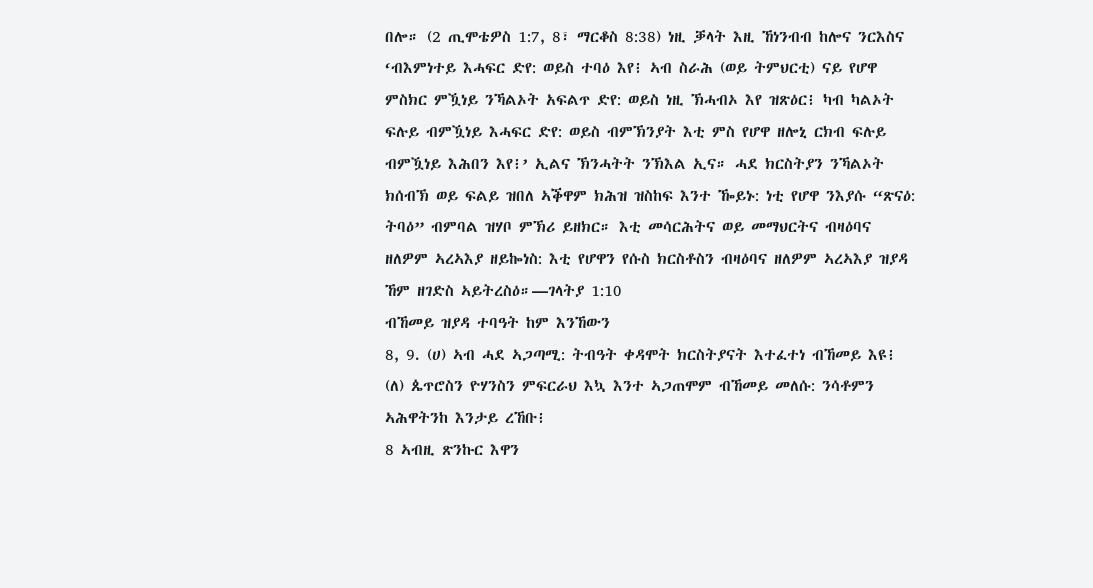በሎ። (2 ጢሞቴዎስ 1:7, 8፣ ማርቆስ 8:38) ነዚ ቓላት እዚ ኸነንብብ ከሎና ንርእስና ‘ብእምነተይ እሓፍር ድየ: ወይስ ተባዕ እየ፧ ኣብ ስራሕ (ወይ ትምህርቲ) ናይ የሆዋ ምስክር ምዃነይ ንኻልኦት አፍልጥ ድየ: ወይስ ነዚ ኽሓብኦ እየ ዝጽዕር፧ ካብ ካልኦት ፍሉይ ብምዃነይ እሓፍር ድየ: ወይስ ብምኽንያት እቲ ምስ የሆዋ ዘሎኒ ርክብ ፍሉይ ብምዃነይ እሕበን እየ፧’ ኢልና ኽንሓትት ንኽእል ኢና። ሓደ ክርስትያን ንኻልኦት ክሰብኽ ወይ ፍልይ ዝበለ ኣቕዋም ክሕዝ ዝስከፍ እንተ ዀይኑ: ነቲ የሆዋ ንእያሱ “ጽናዕ: ትባዕ” ብምባል ዝሃቦ ምኽሪ ይዘክር። እቲ መሳርሕትና ወይ መማህርትና ብዛዕባና ዘለዎም ኣረኣእያ ዘይኰነስ: እቲ የሆዋን የሱስ ክርስቶስን ብዛዕባና ዘለዎም ኣረኣእያ ዝያዳ ኸም ዘገድስ ኣይትረስዕ።—ገላትያ 1:10
ብኸመይ ዝያዳ ተባዓት ከም እንኸውን
8, 9. (ሀ) ኣብ ሓደ ኣጋጣሚ: ትብዓት ቀዳሞት ክርስትያናት እተፈተነ ብኸመይ እዩ፧ (ለ) ጴጥሮስን ዮሃንስን ምፍርራህ እኳ እንተ ኣጋጠሞም ብኸመይ መለሱ: ንሳቶምን ኣሕዋትንከ እንታይ ረኸቡ፧
8 ኣብዚ ጽንኩር እዋን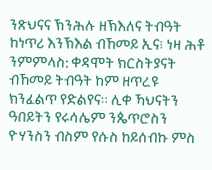ንጽህናና ኽንሕሉ ዘኽእለና ትብዓት ከነጥሪ እንኽእል ብኸመይ ኢና፧ ነዛ ሕቶ ንምምላስ: ቀዳሞት ክርስትያናት ብኸመይ ትብዓት ከም ዘጥረዩ ክንፈልጥ የድልየና። ሊቀ ኻህናትን ዓበይትን የሩሳሌም ንጴጥሮስን ዮሃንስን ብስም የሱስ ከይሰብኩ ምስ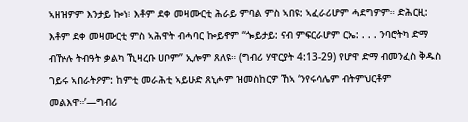ኣዘዝዎም እንታይ ኰነ፧ እቶም ደቀ መዛሙርቲ ሕራይ ምባል ምስ ኣበዩ: ኣፈራሪሆም ሓደግዎም። ድሕርዚ: እቶም ደቀ መዛሙርቲ ምስ ኣሕዋት ብሓባር ኰይኖም “ጐይታይ: ናብ ምፍርራሆም ርኤ: . . . ንባሮትካ ድማ ብዅሉ ትብዓት ቃልካ ኺዛረቡ ሀቦም” ኢሎም ጸለዩ። (ግብሪ ሃዋርያት 4:13-29) የሆዋ ድማ ብመንፈስ ቅዱስ ገይሩ ኣበራትዖም: ከምቲ መራሕቲ ኣይሁድ ጸኒሖም ዝመስከርዎ ኸኣ ‘ንየሩሳሌም ብትምህርቶም መልእዋ።’—ግብሪ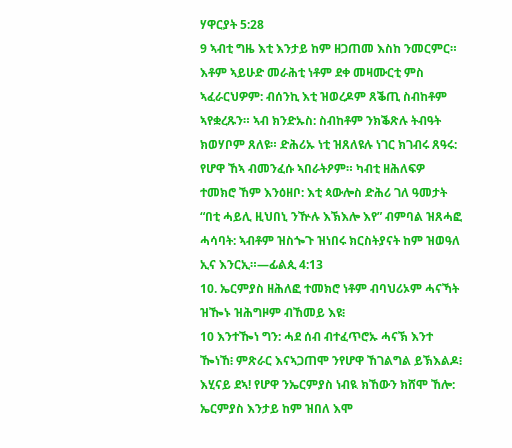ሃዋርያት 5:28
9 ኣብቲ ግዜ እቲ እንታይ ከም ዘጋጠመ እስከ ንመርምር። እቶም ኣይሁድ መራሕቲ ነቶም ደቀ መዛሙርቲ ምስ ኣፈራርህዎም: ብሰንኪ እቲ ዝወረዶም ጸቕጢ ስብከቶም ኣየቋረጹን። ኣብ ክንድኡስ: ስብከቶም ንክቕጽሉ ትብዓት ክወሃቦም ጸለዩ። ድሕሪኡ ነቲ ዝጸለዩሉ ነገር ክገብሩ ጸዓሩ: የሆዋ ኸኣ ብመንፈሱ ኣበራትዖም። ካብቲ ዘሕለፍዎ ተመክሮ ኸም እንዕዘቦ: እቲ ጳውሎስ ድሕሪ ገለ ዓመታት “በቲ ሓይሊ ዚህበኒ ንዅሉ እኽእሎ እየ” ብምባል ዝጸሓፎ ሓሳባት: ኣብቶም ዝስጐጉ ዝነበሩ ክርስትያናት ከም ዝወዓለ ኢና እንርኢ።—ፊልጲ 4:13
10. ኤርምያስ ዘሕለፎ ተመክሮ ነቶም ብባህሪኦም ሓናኻት ዝዀኑ ዝሕግዞም ብኸመይ እዩ፧
10 እንተዀነ ግን: ሓደ ሰብ ብተፈጥሮኡ ሓናኽ እንተ ዀነኸ፧ ምጽራር እናኣጋጠሞ ንየሆዋ ኸገልግል ይኽእልዶ፧ እሂናይ ደኣ! የሆዋ ንኤርምያስ ነብዪ ክኸውን ክሸሞ ኸሎ: ኤርምያስ እንታይ ከም ዝበለ እሞ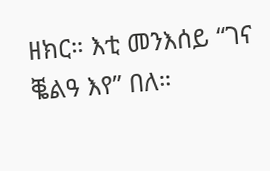ዘክር። እቲ መንእሰይ “ገና ቘልዓ እየ” በለ።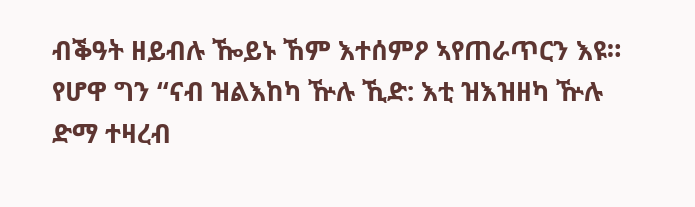ብቕዓት ዘይብሉ ዀይኑ ኸም እተሰምዖ ኣየጠራጥርን እዩ። የሆዋ ግን “ናብ ዝልእከካ ዅሉ ኺድ: እቲ ዝእዝዘካ ዅሉ ድማ ተዛረብ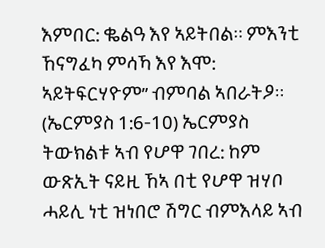እምበር: ቈልዓ እየ ኣይትበል። ምእንቲ ኸናግፈካ ምሳኻ እየ እሞ: ኣይትፍርሃዮም” ብምባል ኣበራትዖ። (ኤርምያስ 1:6-10) ኤርምያስ ትውክልቱ ኣብ የሆዋ ገበረ: ከም ውጽኢት ናይዚ ኸኣ በቲ የሆዋ ዝሃቦ ሓይሊ ነቲ ዝነበሮ ሽግር ብምእላይ ኣብ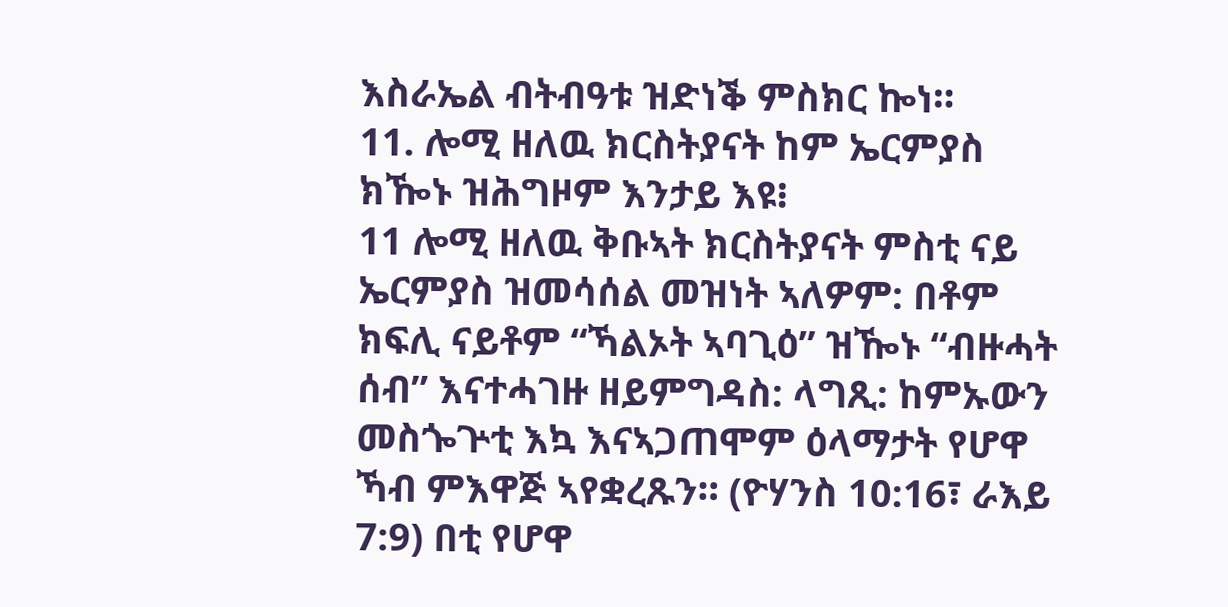እስራኤል ብትብዓቱ ዝድነቕ ምስክር ኰነ።
11. ሎሚ ዘለዉ ክርስትያናት ከም ኤርምያስ ክዀኑ ዝሕግዞም እንታይ እዩ፧
11 ሎሚ ዘለዉ ቅቡኣት ክርስትያናት ምስቲ ናይ ኤርምያስ ዝመሳሰል መዝነት ኣለዎም: በቶም ክፍሊ ናይቶም “ኻልኦት ኣባጊዕ” ዝዀኑ “ብዙሓት ሰብ” እናተሓገዙ ዘይምግዳስ: ላግጺ: ከምኡውን መስጐጕቲ እኳ እናኣጋጠሞም ዕላማታት የሆዋ ኻብ ምእዋጅ ኣየቋረጹን። (ዮሃንስ 10:16፣ ራእይ 7:9) በቲ የሆዋ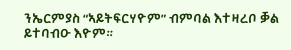ንኤርምያስ “ኣይትፍርሃዮም” ብምባል እተዛረቦ ቓል ይተባብዑ እዮም።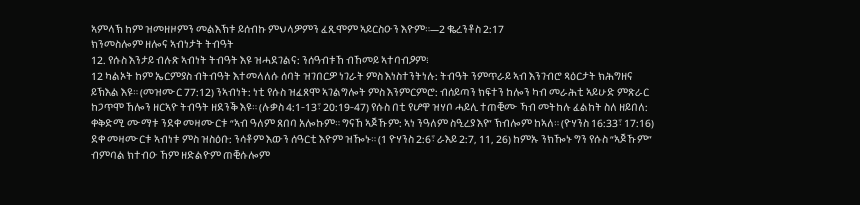ኣምላኽ ከም ዝመዘዞምን መልእኽቱ ይሰብኩ ምህላዎምን ፈጺሞም ኣይርስዑን እዮም።—2 ቈረንቶስ 2:17
ክንመስሎም ዘሎና ኣብነታት ትብዓት
12. የሱስ እንታይ ብሉጽ ኣብነት ትብዓት እዩ ዝሓደገልና: ንሰዓብቱኸ ብኸመይ ኣተባብዖም፧
12 ካልኦት ከም ኤርምያስ ብትብዓት እተመላለሱ ሰባት ዝገበርዎ ነገራት ምስ እነስተንትነሉ: ትብዓት ንምጥራይ ኣብ እንገብሮ ጻዕርታት ክሕግዘና ይኽእል እዩ። (መዝሙር 77:12) ንኣብነት: ነቲ የሱስ ዝፈጸሞ ኣገልግሎት ምስ እንምርምሮ: ብሰይጣን ክፍተን ከሎን ካብ መራሕቲ ኣይሁድ ምጽራር ከጋጥሞ ኸሎን ዘርኣዮ ትብዓት ዘደንቕ እዩ። (ሉቃስ 4:1-13፣ 20:19-47) የሱስ በቲ የሆዋ ዝሃቦ ሓይሊ ተጠቒሙ ኻብ መትከሉ ፈልከት ስለ ዘይበለ: ቀቅድሚ ሙማቱ ንደቀ መዛሙርቱ “ኣብ ዓለም ጸበባ አሎኩም። ግናኸ ኣጆኹም: ኣነ ንዓለም ስዒረያ እየ” ኽብሎም ከኣለ። (ዮሃንስ 16:33፣ 17:16) ደቀ መዛሙርቱ ኣብነቱ ምስ ዝስዕቡ: ንሳቶም እውን ሰዓርቲ እዮም ዝዀኑ። (1 ዮሃንስ 2:6፣ ራእይ 2:7, 11, 26) ከምኡ ንክዀኑ ግን የሱስ “ኣጆኹም” ብምባል ክተብዑ ኸም ዘድልዮም ጠቒሱሎም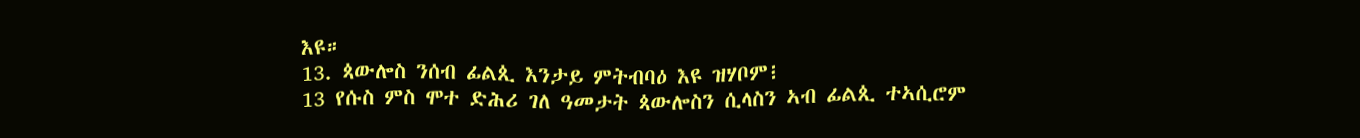እዩ።
13. ጳውሎስ ንሰብ ፊልጲ እንታይ ምትብባዕ እዩ ዝሃቦም፧
13 የሱስ ምስ ሞተ ድሕሪ ገለ ዓመታት ጳውሎስን ሲላስን ኣብ ፊልጲ ተኣሲሮም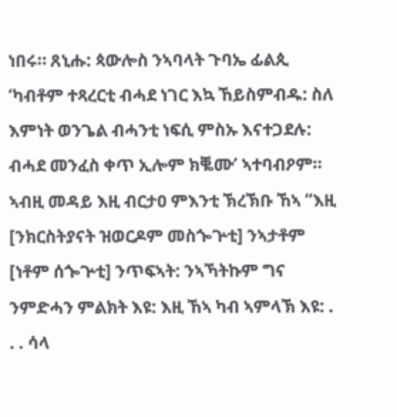ነበሩ። ጸኒሑ: ጳውሎስ ንኣባላት ጉባኤ ፊልጲ ‘ካብቶም ተጻረርቲ ብሓደ ነገር እኳ ኸይስምብዱ: ስለ እምነት ወንጌል ብሓንቲ ነፍሲ ምስኡ እናተጋደሉ: ብሓደ መንፈስ ቀጥ ኢሎም ክቘሙ’ ኣተባብዖም። ኣብዚ መዳይ እዚ ብርታዐ ምእንቲ ኽረኽቡ ኸኣ “እዚ [ንክርስትያናት ዝወርዶም መስጐጕቲ] ንኣታቶም [ነቶም ሰጐጕቲ] ንጥፍኣት: ንኣኻትኩም ግና ንምድሓን ምልክት እዩ: እዚ ኸኣ ካብ ኣምላኽ እዩ: . . . ሳላ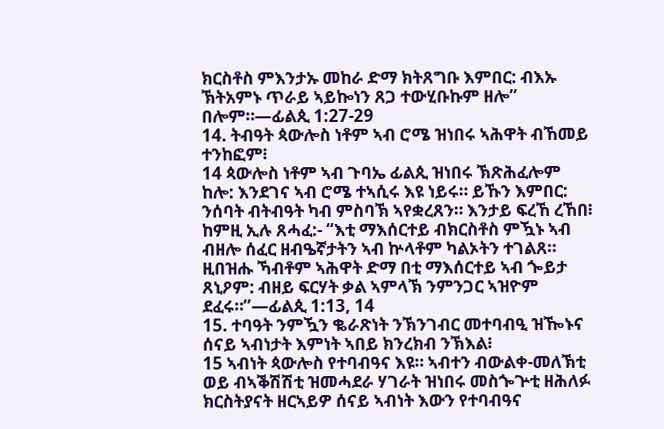ክርስቶስ ምእንታኡ መከራ ድማ ክትጸግቡ እምበር: ብእኡ ኽትአምኑ ጥራይ ኣይኰነን ጸጋ ተውሂቡኩም ዘሎ” በሎም።—ፊልጲ 1:27-29
14. ትብዓት ጳውሎስ ነቶም ኣብ ሮሜ ዝነበሩ ኣሕዋት ብኸመይ ተንከፎም፧
14 ጳውሎስ ነቶም ኣብ ጉባኤ ፊልጲ ዝነበሩ ኽጽሕፈሎም ከሎ: እንደገና ኣብ ሮሜ ተኣሲሩ እዩ ነይሩ። ይኹን እምበር: ንሰባት ብትብዓት ካብ ምስባኽ ኣየቋረጸን። እንታይ ፍረኸ ረኸበ፧ ከምዚ ኢሉ ጸሓፈ:- “እቲ ማእሰርተይ ብክርስቶስ ምዃኑ ኣብ ብዘሎ ሰፈር ዘብዔኛታትን ኣብ ኵላቶም ካልኦትን ተገልጸ። ዚበዝሑ ኻብቶም ኣሕዋት ድማ በቲ ማእሰርተይ ኣብ ጐይታ ጸኒዖም: ብዘይ ፍርሃት ቃል ኣምላኽ ንምንጋር ኣዝዮም ደፈሩ።”—ፊልጲ 1:13, 14
15. ተባዓት ንምዃን ቈራጽነት ንኽንገብር መተባብዒ ዝዀኑና ሰናይ ኣብነታት እምነት ኣበይ ክንረክብ ንኽእል፧
15 ኣብነት ጳውሎስ የተባብዓና እዩ። ኣብተን ብውልቀ-መለኽቲ ወይ ብኣቕሽሽቲ ዝመሓደራ ሃገራት ዝነበሩ መስጐጕቲ ዘሕለፉ ክርስትያናት ዘርኣይዎ ሰናይ ኣብነት እውን የተባብዓና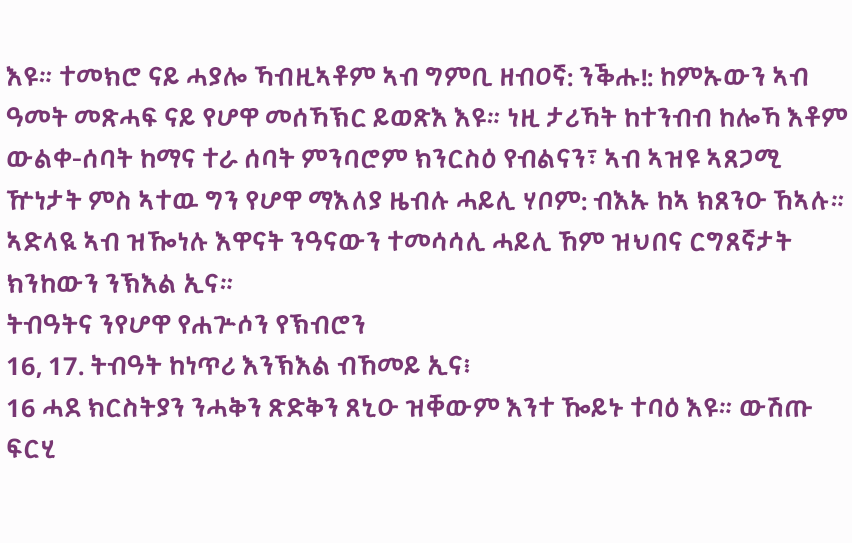እዩ። ተመክሮ ናይ ሓያሎ ኻብዚኣቶም ኣብ ግምቢ ዘብዐኛ: ንቕሑ!: ከምኡውን ኣብ ዓመት መጽሓፍ ናይ የሆዋ መሰኻኽር ይወጽእ እዩ። ነዚ ታሪኻት ከተንብብ ከሎኻ እቶም ውልቀ-ሰባት ከማና ተራ ሰባት ምንባሮም ክንርስዕ የብልናን፣ ኣብ ኣዝዩ ኣጸጋሚ ዅነታት ምስ ኣተዉ ግን የሆዋ ማእለያ ዜብሉ ሓይሊ ሃቦም: ብእኡ ከኣ ክጸንዑ ኸኣሉ። ኣድላዪ ኣብ ዝዀነሉ እዋናት ንዓናውን ተመሳሳሊ ሓይሊ ኸም ዝህበና ርግጸኛታት ክንከውን ንኽእል ኢና።
ትብዓትና ንየሆዋ የሐጕሶን የኽብሮን
16, 17. ትብዓት ከነጥሪ እንኽእል ብኸመይ ኢና፧
16 ሓደ ክርስትያን ንሓቅን ጽድቅን ጸኒዑ ዝቐውም እንተ ዀይኑ ተባዕ እዩ። ውሽጡ ፍርሂ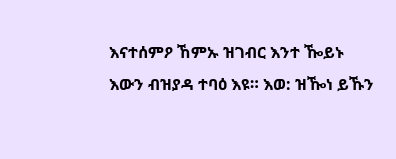እናተሰምዖ ኸምኡ ዝገብር እንተ ዀይኑ እውን ብዝያዳ ተባዕ እዩ። እወ: ዝዀነ ይኹን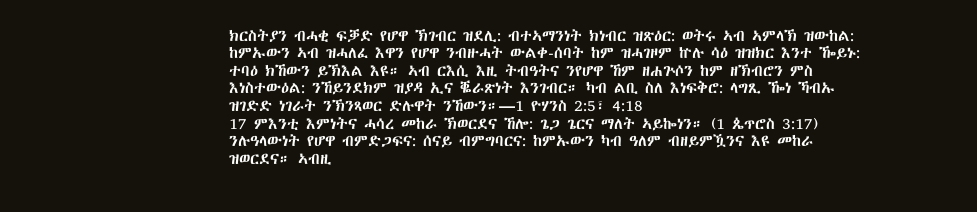ክርስትያን ብሓቂ ፍቓድ የሆዋ ኽገብር ዝደሊ: ብተኣማንነት ክነብር ዝጽዕር: ወትሩ ኣብ ኣምላኽ ዝውከል: ከምኡውን ኣብ ዝሓለፈ እዋን የሆዋ ንብዙሓት ውልቀ-ሰባት ከም ዝሓገዞም ኵሉ ሳዕ ዝዝክር እንተ ዀይኑ: ተባዕ ክኸውን ይኽእል እዩ። ኣብ ርእሲ እዚ ትብዓትና ንየሆዋ ኸም ዘሐጕሶን ከም ዘኽብሮን ምስ እነስተውዕል: ንኸይንደክም ዝያዳ ኢና ቘራጽነት እንገብር። ካብ ልቢ ስለ እነፍቅሮ: ላግጺ ዀነ ኻብኡ ዝገድድ ነገራት ንኽንጻወር ድሉዋት ንኸውን።—1 ዮሃንስ 2:5፣ 4:18
17 ምእንቲ እምነትና ሓሳረ መከራ ኽወርደና ኸሎ: ጌጋ ጌርና ማለት ኣይኰነን። (1 ጴጥሮስ 3:17) ንሉዓላውነት የሆዋ ብምድጋፍና: ሰናይ ብምግባርና: ከምኡውን ካብ ዓለም ብዘይምዃንና እዩ መከራ ዝወርደና። ኣብዚ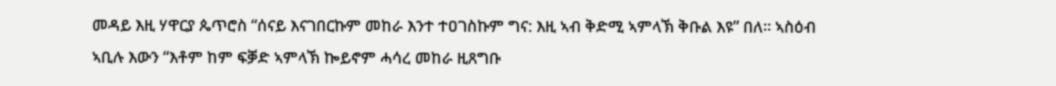መዳይ እዚ ሃዋርያ ጴጥሮስ “ሰናይ እናገበርኩም መከራ እንተ ተዐገስኩም ግና: እዚ ኣብ ቅድሚ ኣምላኽ ቅቡል እዩ” በለ። ኣስዕብ ኣቢሉ እውን “እቶም ከም ፍቓድ ኣምላኽ ኰይኖም ሓሳረ መከራ ዚጸግቡ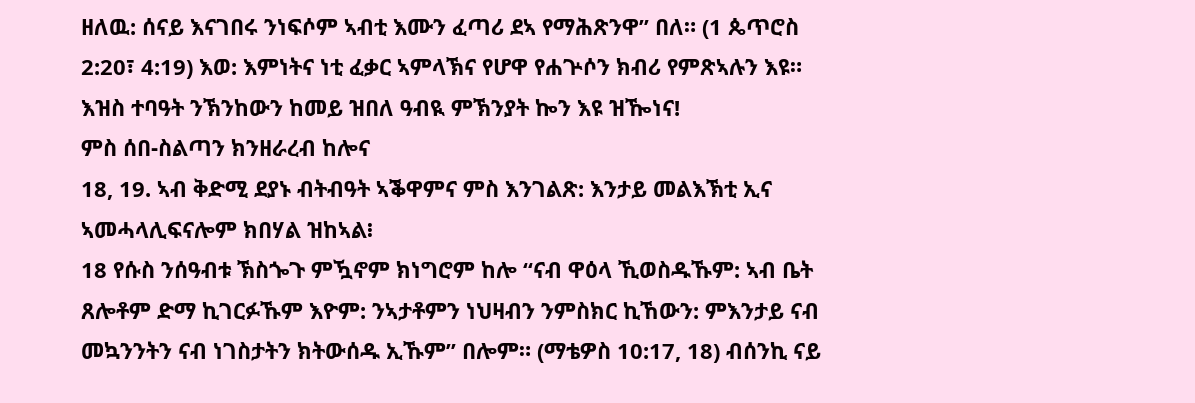ዘለዉ: ሰናይ እናገበሩ ንነፍሶም ኣብቲ እሙን ፈጣሪ ደኣ የማሕጽንዋ” በለ። (1 ጴጥሮስ 2:20፣ 4:19) እወ: እምነትና ነቲ ፈቃር ኣምላኽና የሆዋ የሐጕሶን ክብሪ የምጽኣሉን እዩ። እዝስ ተባዓት ንኽንከውን ከመይ ዝበለ ዓብዪ ምኽንያት ኰን እዩ ዝዀነና!
ምስ ሰበ-ስልጣን ክንዘራረብ ከሎና
18, 19. ኣብ ቅድሚ ደያኑ ብትብዓት ኣቕዋምና ምስ እንገልጽ: እንታይ መልእኽቲ ኢና ኣመሓላሊፍናሎም ክበሃል ዝከኣል፧
18 የሱስ ንሰዓብቱ ኽስጐጉ ምዃኖም ክነግሮም ከሎ “ናብ ዋዕላ ኺወስዱኹም: ኣብ ቤት ጸሎቶም ድማ ኪገርፉኹም እዮም: ንኣታቶምን ነህዛብን ንምስክር ኪኸውን: ምእንታይ ናብ መኳንንትን ናብ ነገስታትን ክትውሰዱ ኢኹም” በሎም። (ማቴዎስ 10:17, 18) ብሰንኪ ናይ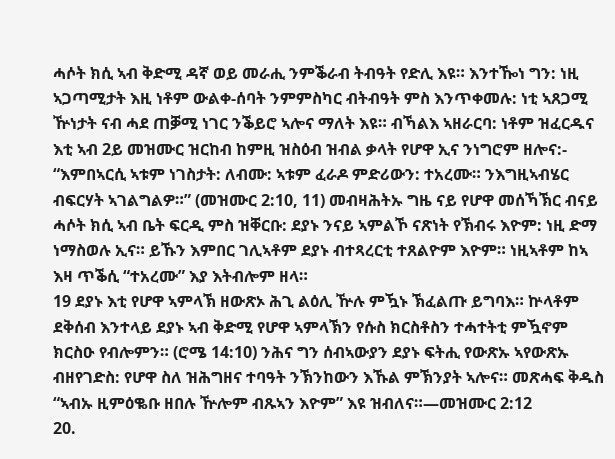ሓሶት ክሲ ኣብ ቅድሚ ዳኛ ወይ መራሒ ንምቕራብ ትብዓት የድሊ እዩ። እንተዀነ ግን: ነዚ ኣጋጣሚታት እዚ ነቶም ውልቀ-ሰባት ንምምስካር ብትብዓት ምስ እንጥቀመሉ: ነቲ ኣጸጋሚ ዅነታት ናብ ሓደ ጠቓሚ ነገር ንቕይሮ ኣሎና ማለት እዩ። ብኻልእ ኣዘራርባ: ነቶም ዝፈርዱና እቲ ኣብ 2ይ መዝሙር ዝርከብ ከምዚ ዝስዕብ ዝብል ቃላት የሆዋ ኢና ንነግሮም ዘሎና:- “እምበኣርሲ ኣቱም ነገስታት: ለብሙ: ኣቱም ፈራዶ ምድሪውን: ተአረሙ። ንእግዚኣብሄር ብፍርሃት ኣገልግልዎ።” (መዝሙር 2:10, 11) መብዛሕትኡ ግዜ ናይ የሆዋ መሰኻኽር ብናይ ሓሶት ክሲ ኣብ ቤት ፍርዲ ምስ ዝቐርቡ: ደያኑ ንናይ ኣምልኾ ናጽነት የኽብሩ እዮም: ነዚ ድማ ነማስወሉ ኢና። ይኹን እምበር ገሊኣቶም ደያኑ ብተጻረርቲ ተጸልዮም እዮም። ነዚኣቶም ከኣ እዛ ጥቕሲ “ተአረሙ” እያ እትብሎም ዘላ።
19 ደያኑ እቲ የሆዋ ኣምላኽ ዘውጽኦ ሕጊ ልዕሊ ዅሉ ምዃኑ ኽፈልጡ ይግባእ። ኵላቶም ደቅሰብ እንተላይ ደያኑ ኣብ ቅድሚ የሆዋ ኣምላኽን የሱስ ክርስቶስን ተሓተትቲ ምዃኖም ክርስዑ የብሎምን። (ሮሜ 14:10) ንሕና ግን ሰብኣውያን ደያኑ ፍትሒ የውጽኡ ኣየውጽኡ ብዘየገድስ: የሆዋ ስለ ዝሕግዘና ተባዓት ንኽንከውን እኹል ምኽንያት ኣሎና። መጽሓፍ ቅዱስ “ኣብኡ ዚምዕቈቡ ዘበሉ ዅሎም ብጹኣን እዮም” እዩ ዝብለና።—መዝሙር 2:12
20.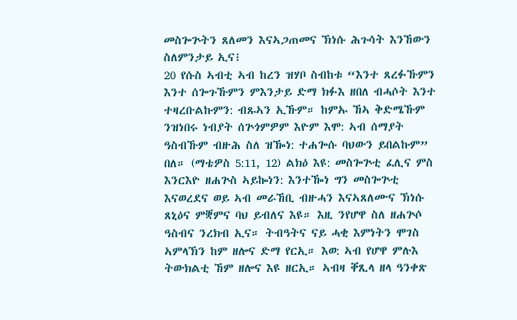መስጐጕትን ጸለመን እናኣጋጠመና ኽነሱ ሕጉሳት እንኸውን ስለምንታይ ኢና፧
20 የሱስ ኣብቲ ኣብ ከረን ዝሃቦ ስብከቱ “እንተ ጸረፉኹምን እንተ ሰጐጉኹምን ምእንታይ ድማ ክፉእ ዘበለ ብሓሶት እንተ ተዛረቡልኩምን: ብጹኣን ኢኹም። ከምኡ ኸኣ ቅድሜኹም ንዝነበሩ ነብያት ሰጕጎምዎም እዮም እሞ: ኣብ ሰማያት ዓስብኹም ብዙሕ ስለ ዝዀነ: ተሐጐሱ ባህውን ይበልኩም” በለ። (ማቴዎስ 5:11, 12) ልክዕ እዩ: መስጐጕቲ ፈሊና ምስ እንርእዮ ዘሐጕስ ኣይኰነን: እንተዀነ ግን መስጐጕቲ እናወረደና ወይ ኣብ መራኸቢ ብዙሓን እናኣጸለሙና ኽነሱ ጸኒዕና ምቛምና ባህ ይብለና እዩ። እዚ ንየሆዋ ስለ ዘሐጕሶ ዓስብና ንረክብ ኢና። ትብዓትና ናይ ሓቂ እምነትን ሞገስ ኣምላኽን ከም ዘሎና ድማ የርኢ። እወ: ኣብ የሆዋ ምሉእ ትውክልቲ ኸም ዘሎና እዩ ዘርኢ። ኣብዛ ቐጺላ ዘላ ዓንቀጽ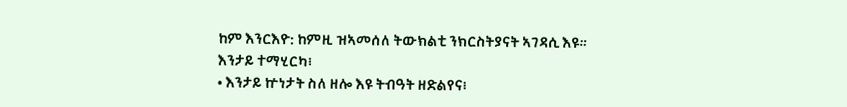ከም እንርእዮ: ከምዚ ዝኣመሰለ ትውክልቲ ንክርስትያናት ኣገዳሲ እዩ።
እንታይ ተማሂርካ፧
• እንታይ ኵነታት ስለ ዘሎ እዩ ትብዓት ዘድልየና፧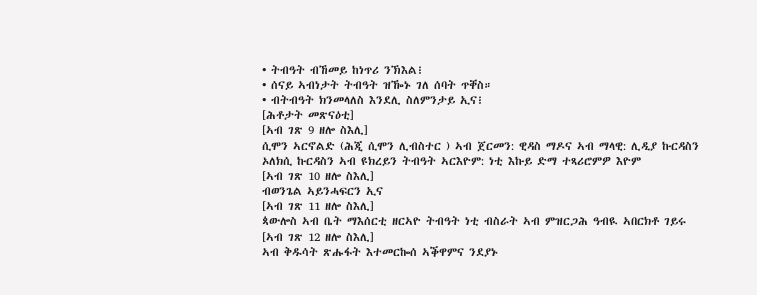• ትብዓት ብኸመይ ከነጥሪ ንኽእል፧
• ሰናይ ኣብነታት ትብዓት ዝዀኑ ገለ ሰባት ጥቐስ።
• ብትብዓት ክንመላለስ እንደሊ ስለምንታይ ኢና፧
[ሕቶታት መጽናዕቲ]
[ኣብ ገጽ 9 ዘሎ ስእሊ]
ሲሞን ኣርኖልድ (ሕጂ ሲሞን ሊብስተር ) ኣብ ጀርመን: ዊዳስ ማዶና ኣብ ማላዊ: ሊዲያ ኩርዳስን ኦለክሲ ኩርዳስን ኣብ ዩክረይን ትብዓት ኣርእዮም: ነቲ እኩይ ድማ ተጻሪሮምዎ እዮም
[ኣብ ገጽ 10 ዘሎ ስእሊ]
ብወንጌል ኣይንሓፍርን ኢና
[ኣብ ገጽ 11 ዘሎ ስእሊ]
ጳውሎስ ኣብ ቤት ማእሰርቲ ዘርኣዮ ትብዓት ነቲ ብስራት ኣብ ምዝርጋሕ ዓብዪ ኣበርክቶ ገይሩ
[ኣብ ገጽ 12 ዘሎ ስእሊ]
ኣብ ቅዱሳት ጽሑፋት እተመርኰሰ ኣቕዋምና ንደያኑ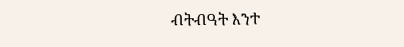ብትብዓት እንተ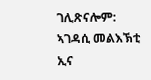ገሊጽናሎም: ኣገዳሲ መልእኽቲ ኢና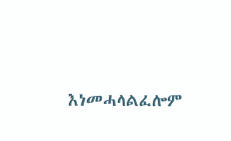እነመሓላልፈሎም